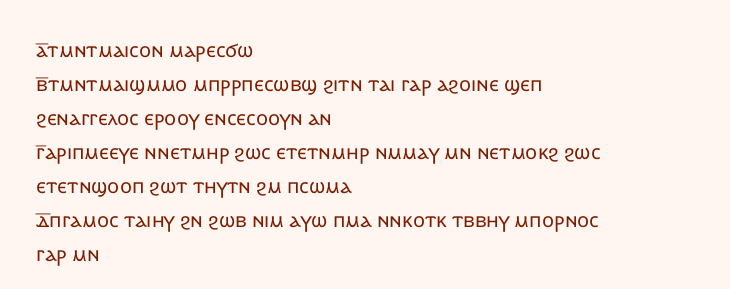ⲁ̅ⲧⲙⲛⲧⲙⲁⲓⲥⲟⲛ ⲙⲁⲣⲉⲥϭⲱ
ⲃ̅ⲧⲙⲛⲧⲙⲁⲓϣⲙⲙⲟ ⲙⲡⲣⲣⲡⲉⲥⲱⲃϣ ϩⲓⲧⲛ ⲧⲁⲓ ⲅⲁⲣ ⲁϩⲟⲓⲛⲉ ϣⲉⲡ ϩⲉⲛⲁⲅⲅⲉⲗⲟⲥ ⲉⲣⲟⲟⲩ ⲉⲛⲥⲉⲥⲟⲟⲩⲛ ⲁⲛ
ⲅ̅ⲁⲣⲓⲡⲙⲉⲉⲩⲉ ⲛⲛⲉⲧⲙⲏⲣ ϩⲱⲥ ⲉⲧⲉⲧⲛⲙⲏⲣ ⲛⲙⲙⲁⲩ ⲙⲛ ⲛⲉⲧⲙⲟⲕϩ ϩⲱⲥ ⲉⲧⲉⲧⲛϣⲟⲟⲡ ϩⲱⲧ ⲧⲏⲩⲧⲛ ϩⲙ ⲡⲥⲱⲙⲁ
ⲇ̅ⲡⲅⲁⲙⲟⲥ ⲧⲁⲓⲏⲩ ϩⲛ ϩⲱⲃ ⲛⲓⲙ ⲁⲩⲱ ⲡⲙⲁ ⲛⲛⲕⲟⲧⲕ ⲧⲃⲃⲏⲩ ⲙⲡⲟⲣⲛⲟⲥ ⲅⲁⲣ ⲙⲛ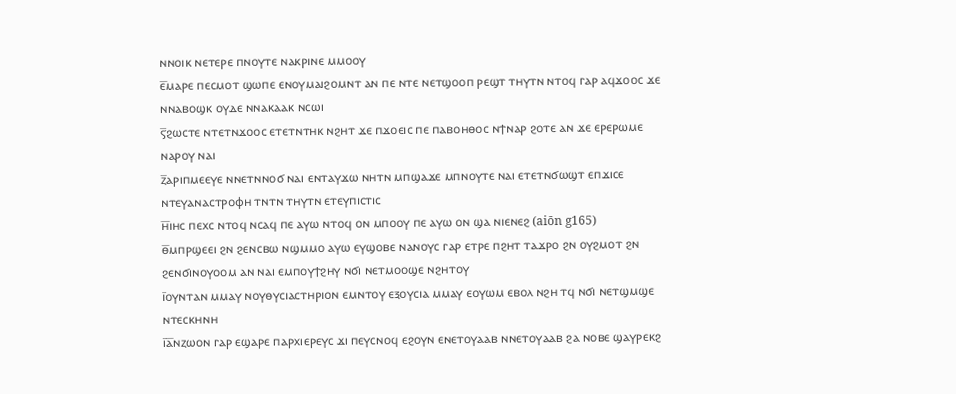ⲛⲛⲟⲓⲕ ⲛⲉⲧⲉⲣⲉ ⲡⲛⲟⲩⲧⲉ ⲛⲁⲕⲣⲓⲛⲉ ⲙⲙⲟⲟⲩ
ⲉ̅ⲙⲁⲣⲉ ⲡⲉⲥⲙⲟⲧ ϣⲱⲡⲉ ⲉⲛⲟⲩⲙⲁⲓϩⲟⲙⲛⲧ ⲁⲛ ⲡⲉ ⲛⲧⲉ ⲛⲉⲧϣⲟⲟⲡ ⲣⲉϣⲧ ⲧⲏⲩⲧⲛ ⲛⲧⲟϥ ⲅⲁⲣ ⲁϥϫⲟⲟⲥ ϫⲉ ⲛⲛⲁⲃⲟϣⲕ ⲟⲩⲇⲉ ⲛⲛⲁⲕⲁⲁⲕ ⲛⲥⲱⲓ
ⲋ̅ϩⲱⲥⲧⲉ ⲛⲧⲉⲧⲛϫⲟⲟⲥ ⲉⲧⲉⲧⲛⲧⲏⲕ ⲛϩⲏⲧ ϫⲉ ⲡϫⲟⲉⲓⲥ ⲡⲉ ⲡⲁⲃⲟⲏⲑⲟⲥ ⲛϯⲛⲁⲣ ϩⲟⲧⲉ ⲁⲛ ϫⲉ ⲉⲣⲉⲣⲱⲙⲉ ⲛⲁⲣⲟⲩ ⲛⲁⲓ
ⲍ̅ⲁⲣⲓⲡⲙⲉⲉⲩⲉ ⲛⲛⲉⲧⲛⲛⲟϭ ⲛⲁⲓ ⲉⲛⲧⲁⲩϫⲱ ⲛⲏⲧⲛ ⲙⲡϣⲁϫⲉ ⲙⲡⲛⲟⲩⲧⲉ ⲛⲁⲓ ⲉⲧⲉⲧⲛϭⲱϣⲧ ⲉⲡϫⲓⲥⲉ ⲛⲧⲉⲩⲁⲛⲁⲥⲧⲣⲟⲫⲏ ⲧⲛⲧⲛ ⲧⲏⲩⲧⲛ ⲉⲧⲉⲩⲡⲓⲥⲧⲓⲥ
ⲏ̅ⲓⲏⲥ ⲡⲉⲭⲥ ⲛⲧⲟϥ ⲛⲥⲁϥ ⲡⲉ ⲁⲩⲱ ⲛⲧⲟϥ ⲟⲛ ⲙⲡⲟⲟⲩ ⲡⲉ ⲁⲩⲱ ⲟⲛ ϣⲁ ⲛⲓⲉⲛⲉϩ (aiōn g165)
ⲑ̅ⲙⲡⲣϣⲉⲉⲓ ϩⲛ ϩⲉⲛⲥⲃⲱ ⲛϣⲙⲙⲟ ⲁⲩⲱ ⲉⲩϣⲟⲃⲉ ⲛⲁⲛⲟⲩⲥ ⲅⲁⲣ ⲉⲧⲣⲉ ⲡϩⲏⲧ ⲧⲁϫⲣⲟ ϩⲛ ⲟⲩϩⲙⲟⲧ ϩⲛ ϩⲉⲛϭⲓⲛⲟⲩⲟⲟⲙ ⲁⲛ ⲛⲁⲓ ⲉⲙⲡⲟⲩϯϩⲏⲩ ⲛϭⲓ ⲛⲉⲧⲙⲟⲟϣⲉ ⲛϩⲏⲧⲟⲩ
ⲓ̅ⲟⲩⲛⲧⲁⲛ ⲙⲙⲁⲩ ⲛⲟⲩⲑⲩⲥⲓⲁⲥⲧⲏⲣⲓⲟⲛ ⲉⲙⲛⲧⲟⲩ ⲉⲝⲟⲩⲥⲓⲁ ⲙⲙⲁⲩ ⲉⲟⲩⲱⲙ ⲉⲃⲟⲗ ⲛϩⲏ ⲧϥ ⲛϭⲓ ⲛⲉⲧϣⲙϣⲉ ⲛⲧⲉⲥⲕⲏⲛⲏ
ⲓ̅ⲁ̅ⲛⲍⲱⲟⲛ ⲅⲁⲣ ⲉϣⲁⲣⲉ ⲡⲁⲣⲭⲓⲉⲣⲉⲩⲥ ϫⲓ ⲡⲉⲩⲥⲛⲟϥ ⲉϩⲟⲩⲛ ⲉⲛⲉⲧⲟⲩⲁⲁⲃ ⲛⲛⲉⲧⲟⲩⲁⲁⲃ ϩⲁ ⲛⲟⲃⲉ ϣⲁⲩⲣⲉⲕϩ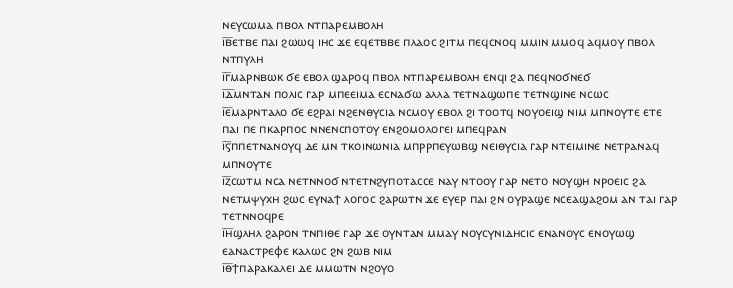ⲛⲉⲩⲥⲱⲙⲁ ⲡⲃⲟⲗ ⲛⲧⲡⲁⲣⲉⲙⲃⲟⲗⲏ
ⲓ̅ⲃ̅ⲉⲧⲃⲉ ⲡⲁⲓ ϩⲱⲱϥ ⲓⲏⲥ ϫⲉ ⲉϥⲉⲧⲃⲃⲉ ⲡⲗⲁⲟⲥ ϩⲓⲧⲙ ⲡⲉϥⲥⲛⲟϥ ⲙⲙⲓⲛ ⲙⲙⲟϥ ⲁϥⲙⲟⲩ ⲡⲃⲟⲗ ⲛⲧⲡⲩⲗⲏ
ⲓ̅ⲅ̅ⲙⲁⲣⲛⲃⲱⲕ ϭⲉ ⲉⲃⲟⲗ ϣⲁⲣⲟϥ ⲡⲃⲟⲗ ⲛⲧⲡⲁⲣⲉⲙⲃⲟⲗⲏ ⲉⲛϥⲓ ϩⲁ ⲡⲉϥⲛⲟϭⲛⲉϭ
ⲓ̅ⲇ̅ⲙⲛⲧⲁⲛ ⲡⲟⲗⲓⲥ ⲅⲁⲣ ⲙⲡⲉⲉⲓⲙⲁ ⲉⲥⲛⲁϭⲱ ⲁⲗⲗⲁ ⲧⲉⲧⲛⲁϣⲱⲡⲉ ⲧⲉⲧⲛϣⲓⲛⲉ ⲛⲥⲱⲥ
ⲓ̅ⲉ̅ⲙⲁⲣⲛⲧⲁⲗⲟ ϭⲉ ⲉϩⲣⲁⲓ ⲛϩⲉⲛⲑⲩⲥⲓⲁ ⲛⲥⲙⲟⲩ ⲉⲃⲟⲗ ϩⲓ ⲧⲟⲟⲧϥ ⲛⲟⲩⲟⲉⲓϣ ⲛⲓⲙ ⲙⲡⲛⲟⲩⲧⲉ ⲉⲧⲉ ⲡⲁⲓ ⲡⲉ ⲡⲕⲁⲣⲡⲟⲥ ⲛⲛⲉⲛⲥⲡⲟⲧⲟⲩ ⲉⲛϩⲟⲙⲟⲗⲟⲅⲉⲓ ⲙⲡⲉϥⲣⲁⲛ
ⲓ̅ⲋ̅ⲡⲡⲉⲧⲛⲁⲛⲟⲩϥ ⲇⲉ ⲙⲛ ⲧⲕⲟⲓⲛⲱⲛⲓⲁ ⲙⲡⲣⲣⲡⲉⲩⲱⲃϣ ⲛⲉⲓⲑⲩⲥⲓⲁ ⲅⲁⲣ ⲛⲧⲉⲓⲙⲓⲛⲉ ⲛⲉⲧⲣⲁⲛⲁϥ ⲙⲡⲛⲟⲩⲧⲉ
ⲓ̅ⲍ̅ⲥⲱⲧⲙ ⲛⲥⲁ ⲛⲉⲧⲛⲛⲟϭ ⲛⲧⲉⲧⲛϩⲩⲡⲟⲧⲁⲥⲥⲉ ⲛⲁⲩ ⲛⲧⲟⲟⲩ ⲅⲁⲣ ⲛⲉⲧⲟ ⲛⲟⲩϣⲏ ⲛⲣⲟⲉⲓⲥ ϩⲁ ⲛⲉⲧⲙⲯⲩⲭⲏ ϩⲱⲥ ⲉⲩⲛⲁϯ ⲗⲟⲅⲟⲥ ϩⲁⲣⲱⲧⲛ ϫⲉ ⲉⲩⲉⲣ ⲡⲁⲓ ϩⲛ ⲟⲩⲣⲁϣⲉ ⲛⲥⲉⲁϣⲁϩⲟⲙ ⲁⲛ ⲧⲁⲓ ⲅⲁⲣ ⲧⲉⲧⲛⲛⲟϥⲣⲉ
ⲓ̅ⲏ̅ϣⲗⲏⲗ ϩⲁⲣⲟⲛ ⲧⲛⲡⲓⲑⲉ ⲅⲁⲣ ϫⲉ ⲟⲩⲛⲧⲁⲛ ⲙⲙⲁⲩ ⲛⲟⲩⲥⲩⲛⲓⲇⲏⲥⲓⲥ ⲉⲛⲁⲛⲟⲩⲥ ⲉⲛⲟⲩⲱϣ ⲉⲁⲛⲁⲥⲧⲣⲉⲫⲉ ⲕⲁⲗⲱⲥ ϩⲛ ϩⲱⲃ ⲛⲓⲙ
ⲓ̅ⲑ̅ϯⲡⲁⲣⲁⲕⲁⲗⲉⲓ ⲇⲉ ⲙⲙⲱⲧⲛ ⲛϩⲟⲩⲟ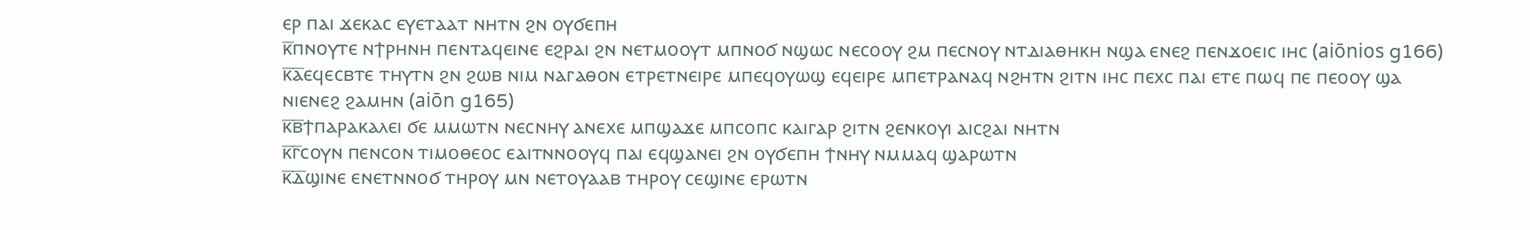ⲉⲣ ⲡⲁⲓ ϫⲉⲕⲁⲥ ⲉⲩⲉⲧⲁⲁⲧ ⲛⲏⲧⲛ ϩⲛ ⲟⲩϭⲉⲡⲏ
ⲕ̅ⲡⲛⲟⲩⲧⲉ ⲛϯⲣⲏⲛⲏ ⲡⲉⲛⲧⲁϥⲉⲓⲛⲉ ⲉϩⲣⲁⲓ ϩⲛ ⲛⲉⲧⲙⲟⲟⲩⲧ ⲙⲡⲛⲟϭ ⲛϣⲱⲥ ⲛⲉⲥⲟⲟⲩ ϩⲙ ⲡⲉⲥⲛⲟⲩ ⲛⲧⲇⲓⲁⲑⲏⲕⲏ ⲛϣⲁ ⲉⲛⲉϩ ⲡⲉⲛϫⲟⲉⲓⲥ ⲓⲏⲥ (aiōnios g166)
ⲕ̅ⲁ̅ⲉϥⲉⲥⲃⲧⲉ ⲧⲏⲩⲧⲛ ϩⲛ ϩⲱⲃ ⲛⲓⲙ ⲛⲁⲅⲁⲑⲟⲛ ⲉⲧⲣⲉⲧⲛⲉⲓⲣⲉ ⲙⲡⲉϥⲟⲩⲱϣ ⲉϥⲉⲓⲣⲉ ⲙⲡⲉⲧⲣⲁⲛⲁϥ ⲛϩⲏⲧⲛ ϩⲓⲧⲛ ⲓⲏⲥ ⲡⲉⲭⲥ ⲡⲁⲓ ⲉⲧⲉ ⲡⲱϥ ⲡⲉ ⲡⲉⲟⲟⲩ ϣⲁ ⲛⲓⲉⲛⲉϩ ϩⲁⲙⲏⲛ (aiōn g165)
ⲕ̅ⲃ̅ϯⲡⲁⲣⲁⲕⲁⲗⲉⲓ ϭⲉ ⲙⲙⲱⲧⲛ ⲛⲉⲥⲛⲏⲩ ⲁⲛⲉⲭⲉ ⲙⲡϣⲁϫⲉ ⲙⲡⲥⲟⲡⲥ ⲕⲁⲓⲅⲁⲣ ϩⲓⲧⲛ ϩⲉⲛⲕⲟⲩⲓ ⲁⲓⲥϩⲁⲓ ⲛⲏⲧⲛ
ⲕ̅ⲅ̅ⲥⲟⲩⲛ ⲡⲉⲛⲥⲟⲛ ⲧⲓⲙⲟⲑⲉⲟⲥ ⲉⲁⲓⲧⲛⲛⲟⲟⲩϥ ⲡⲁⲓ ⲉϥϣⲁⲛⲉⲓ ϩⲛ ⲟⲩϭⲉⲡⲏ ϯⲛⲏⲩ ⲛⲙⲙⲁϥ ϣⲁⲣⲱⲧⲛ
ⲕ̅ⲇ̅ϣⲓⲛⲉ ⲉⲛⲉⲧⲛⲛⲟϭ ⲧⲏⲣⲟⲩ ⲙⲛ ⲛⲉⲧⲟⲩⲁⲁⲃ ⲧⲏⲣⲟⲩ ⲥⲉϣⲓⲛⲉ ⲉⲣⲱⲧⲛ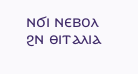ⲛϭⲓ ⲛⲉⲃⲟⲗ ϩⲛ ⲑⲓⲧⲁⲗⲓⲁ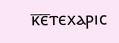ⲕ̅ⲉ̅ⲧⲉⲭⲁⲣⲓⲥ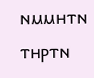ⲛⲙⲙⲏⲧⲛ ⲧⲏⲣⲧⲛ